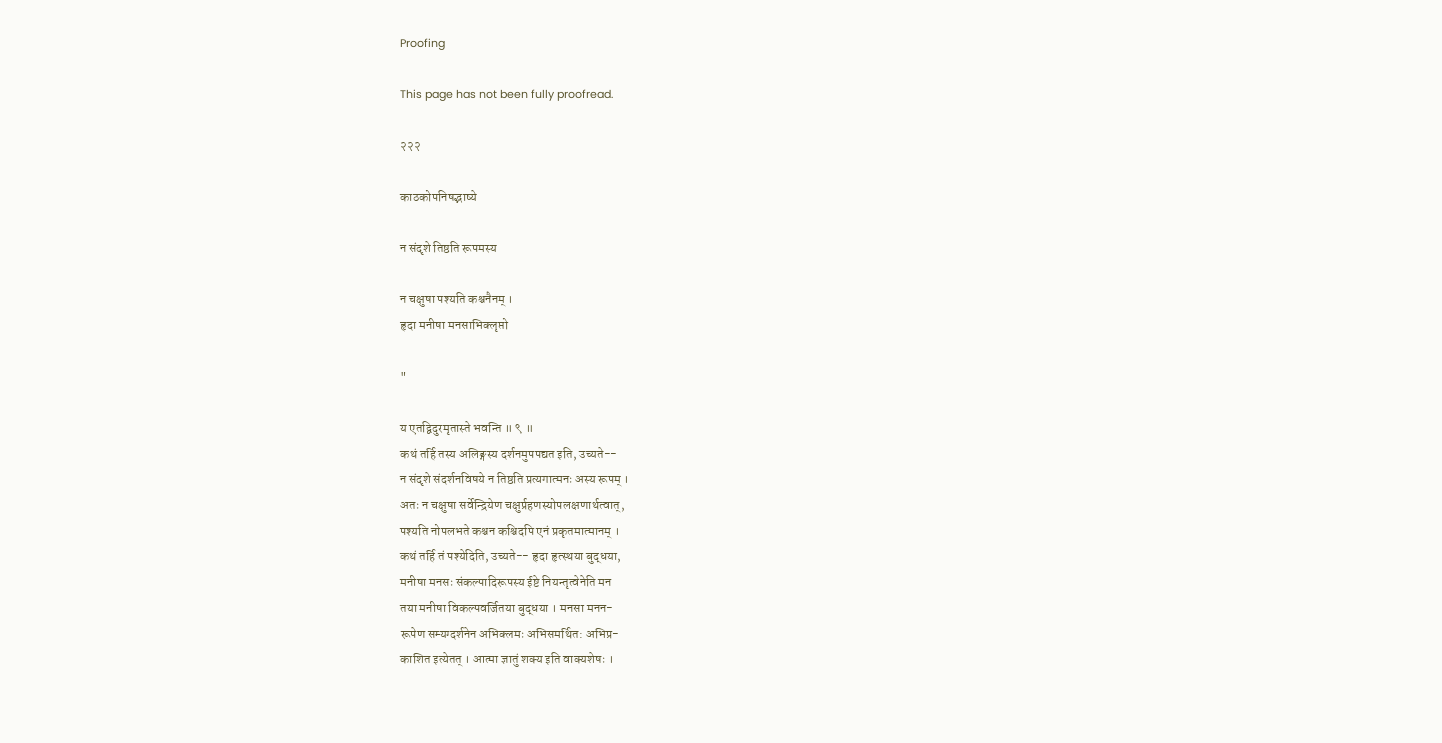Proofing

This page has not been fully proofread.

२२२

काठकोपनिषद्भाष्ये

न संदृशे तिष्ठति रूपमस्य

न चक्षुषा पश्यति कश्चनैनम् ।
हृदा मनीषा मनसाभिक्लृप्तो

"

य एतद्विदुरमृतास्ते भवन्ति ॥ ९ ॥
कथं तर्हि तस्य अलिङ्गस्य दर्शनमुपपद्यत इति, उच्यते--
न संदृशे संदर्शनविषये न तिष्ठति प्रत्यगात्मनः अस्य रूपम् ।
अतः न चक्षुषा सर्वेन्द्रियेण चक्षुर्प्रहणस्योपलक्षणार्थत्वात्,
पश्यति नोपलभते कश्चन कश्चिदपि एनं प्रकृतमात्मानम् ।
कथं तर्हि तं पश्येदिति, उच्यते-- हृदा हृत्स्थया बुद्धया,
मनीषा मनसः संकल्पादिरूपस्य ईष्टे नियन्तृत्वेनेति मन
तया मनीषा विकल्पवर्जितया बुद्धया । मनसा मनन-
रूपेण सम्यग्दर्शनेन अभिक्लमः अभिसमर्थित: अभिप्र-
काशित इत्येतत् । आत्मा ज्ञातुं शक्य इति वाक्यशेषः ।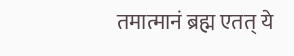तमात्मानं ब्रह्म एतत् ये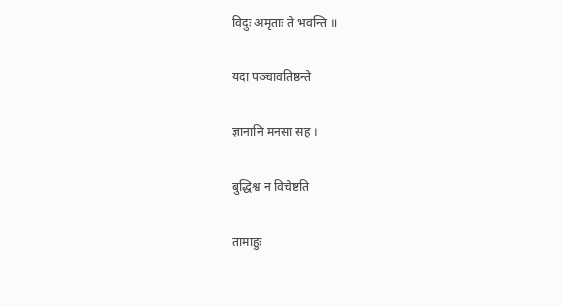विदुः अमृताः ते भवन्ति ॥

यदा पञ्चावतिष्ठन्ते

ज्ञानानि मनसा सह ।

बुद्धिश्व न विचेष्टति

तामाहुः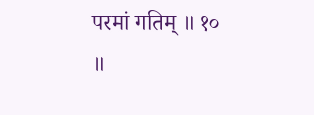परमां गतिम् ॥ १० ॥